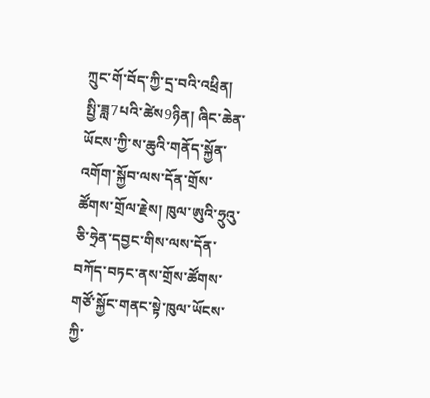ཀྲུང་གོ་བོད་ཀྱི་དྲ་བའི་འཕྲིན། སྤྱི་ཟླ7པའི་ཚེས9ཉིན། ཞིང་ཆེན་ཡོངས་ཀྱི་ས་ཆུའི་གནོད་སྐྱོན་འགོག་སྐྱོབ་ལས་དོན་གྲོས་ཚོགས་གྲོལ་རྗེས། ཁུལ་ཨུའི་ཧྲུའུ་ཅི་ཧྲེན་དབྱང་གིས་ལས་དོན་བཀོད་བཏང་ནས་གྲོས་ཚོགས་གཙོ་སྐྱོང་གནང་སྟེ་ཁུལ་ཡོངས་ཀྱི་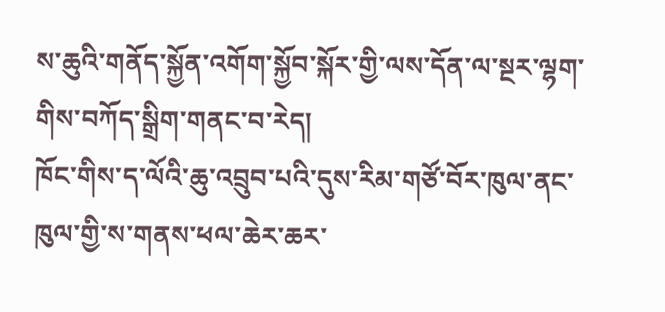ས་ཆུའི་གནོད་སྐྱོན་འགོག་སྐྱོབ་སྐོར་གྱི་ལས་དོན་ལ་སྔར་ལྷག་གིས་བཀོད་སྒྲིག་གནང་བ་རེད།
ཁོང་གིས་ད་ལོའི་ཆུ་འབྲུབ་པའི་དུས་རིམ་གཙོ་བོར་ཁུལ་ནང་ཁུལ་གྱི་ས་གནས་ཕལ་ཆེར་ཆར་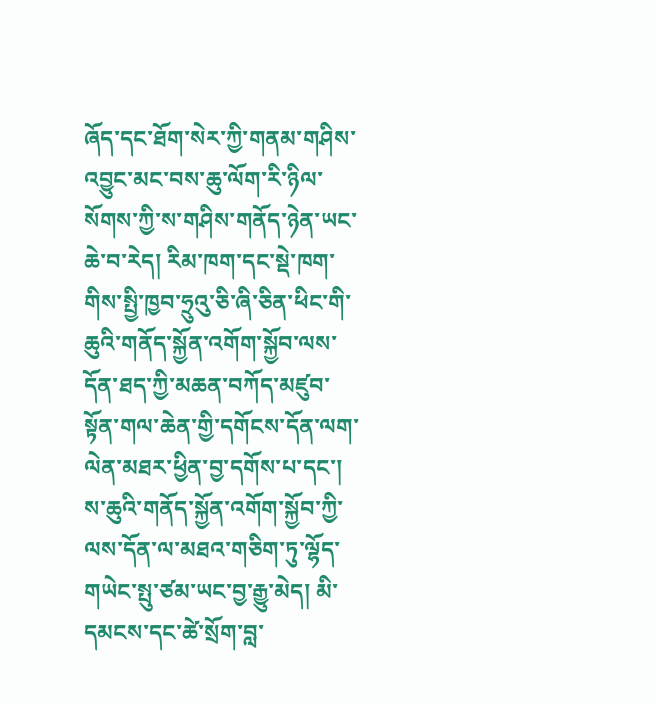ཞོད་དང་ཐོག་སེར་ཀྱི་གནམ་གཤིས་འབྱུང་མང་བས་ཆུ་ལོག་རི་ཉིལ་སོགས་ཀྱི་ས་གཤིས་གནོད་ཉེན་ཡང་ཆེ་བ་རེད། རིམ་ཁག་དང་སྡེ་ཁག་གིས་སྤྱི་ཁྱབ་ཧྲུའུ་ཅི་ཞི་ཅིན་ཕིང་གི་ཆུའི་གནོད་སྐྱོན་འགོག་སྐྱོབ་ལས་དོན་ཐད་ཀྱི་མཆན་བཀོད་མཛུབ་སྟོན་གལ་ཆེན་གྱི་དགོངས་དོན་ལག་ལེན་མཐར་ཕྱིན་བྱ་དགོས་པ་དང་། ས་ཆུའི་གནོད་སྐྱོན་འགོག་སྐྱོབ་ཀྱི་ལས་དོན་ལ་མཐའ་གཅིག་ཏུ་ལྷོད་གཡེང་སྤུ་ཙམ་ཡང་བྱ་རྒྱུ་མེད། མི་དམངས་དང་ཚེ་སྲོག་བླ་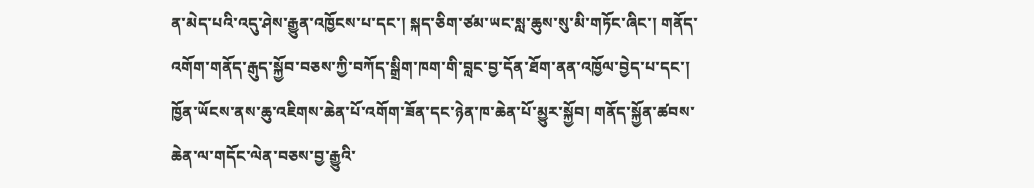ན་མེད་པའི་འདུ་ཤེས་རྒྱུན་འཁྱོངས་པ་དང་། སྐད་ཅིག་ཙམ་ཡང་སླ་ཆུས་སུ་མི་གཏོང་ཞིང་། གནོད་འགོག་གནོད་རྒུད་སྐྱོབ་བཅས་ཀྱི་བཀོད་སྒྲིག་ཁག་གི་བླང་བྱ་དོན་ཐོག་ནན་འཁྱོལ་བྱེད་པ་དང་། ཁྱོན་ཡོངས་ནས་ཆུ་འཇིགས་ཆེན་པོ་འགོག་ཟོན་དང་ཉེན་ཁ་ཆེན་པོ་མྱུར་སྐྱོབ། གནོད་སྐྱོན་ཚབས་ཆེན་ལ་གདོང་ལེན་བཅས་བྱ་རྒྱུའི་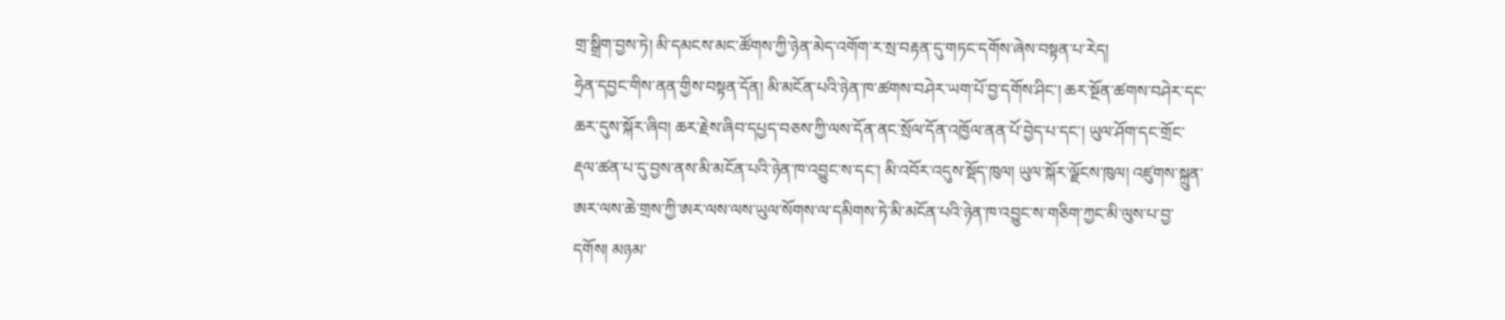གྲ་སྒྲིག་བྱས་ཏེ། མི་དམངས་མང་ཚོགས་ཀྱི་ཉེན་མེད་འགོག་ར་སྲ་བརྟན་དུ་གཏང་དགོས་ཞེས་བསྟན་པ་རེད།
ཧྲེན་དབྱང་གིས་ནན་གྱིས་བསྟན་དོན། མི་མངོན་པའི་ཉེན་ཁ་ཚགས་བཤེར་ཡག་པོ་བྱ་དགོས་ཤིང་། ཆར་སྔོན་ཚགས་བཤེར་དང་ཆར་དུས་སྐོར་ཞིབ། ཆར་རྗེས་ཞིབ་དཔྱད་བཅས་ཀྱི་ལས་དོན་ནང་སྲོལ་དོན་འཁྱོལ་ནན་པོ་བྱེད་པ་དང་། ཡུལ་ཤོག་དང་གྲོང་རྡལ་ཚན་པ་དུ་བྱས་ནས་མི་མངོན་པའི་ཉེན་ཁ་འབྱུང་ས་དང་། མི་འབོར་འདུས་སྡོད་ཁུལ། ཡུལ་སྐོར་ལྗོངས་ཁུལ། འཛུགས་སྐྲུན་ཨར་ལས་ཆེ་གྲས་ཀྱི་ཨར་ལས་ལས་ཡུལ་སོགས་ལ་དམིགས་ཏེ་མི་མངོན་པའི་ཉེན་ཁ་འབྱུང་ས་གཅིག་ཀྱང་མི་ལུས་པ་བྱ་དགོས། མཉམ་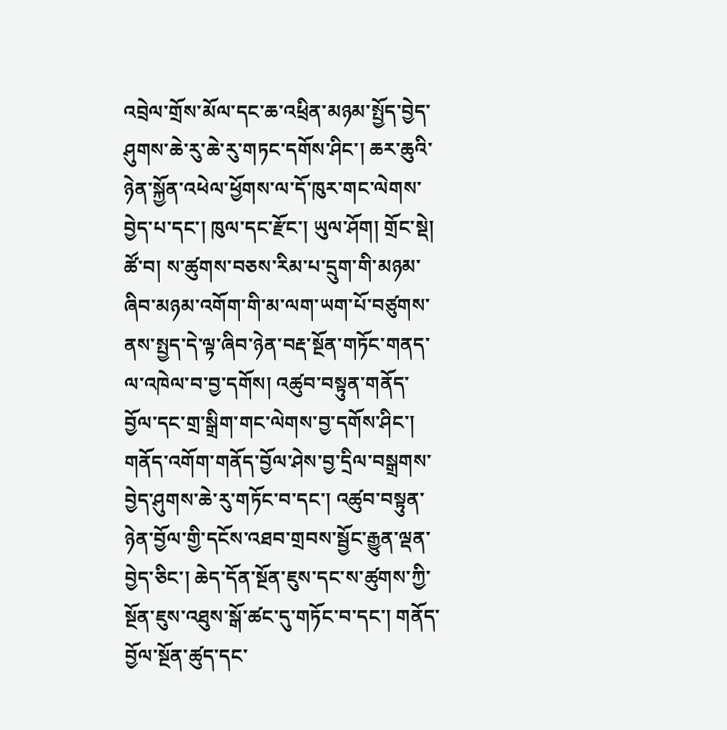འབྲེལ་གྲོས་མོལ་དང་ཆ་འཕྲིན་མཉམ་སྤྱོད་བྱེད་ཤུགས་ཆེ་རུ་ཆེ་རུ་གཏང་དགོས་ཤིང་། ཆར་ཆུའི་ཉེན་སྐྱོན་འཕེལ་ཕྱོགས་ལ་དོ་ཁུར་གང་ལེགས་བྱེད་པ་དང་། ཁུལ་དང་རྫོང་། ཡུལ་ཤོག། གྲོང་སྡེ། ཚོ་བ། ས་ཚུགས་བཅས་རིམ་པ་དྲུག་གི་མཉམ་ཞིབ་མཉམ་འགོག་གི་མ་ལག་ཡག་པོ་བཙུགས་ནས་སྤྱད་དེ་ལྟ་ཞིབ་ཉེན་བརྡ་སྔོན་གཏོང་གནད་ལ་འཁེལ་བ་བྱ་དགོས། འཚུབ་བསྟུན་གནོད་བྱོལ་དང་གྲ་སྒྲིག་གང་ལེགས་བྱ་དགོས་ཤིང་། གནོད་འགོག་གནོད་བྱོལ་ཤེས་བྱ་དྲིལ་བསྒྲགས་བྱེད་ཤུགས་ཆེ་རུ་གཏོང་བ་དང་། འཚུབ་བསྟུན་ཉེན་བྱོལ་གྱི་དངོས་འཐབ་གྲབས་སྦྱོང་རྒྱུན་ལྡན་བྱེད་ཅིང་། ཆེད་དོན་སྔོན་ཇུས་དང་ས་ཚུགས་ཀྱི་སྔོན་ཇུས་འཐུས་སྒོ་ཚང་དུ་གཏོང་བ་དང་། གནོད་བྱོལ་སྔོན་ཚུད་དང་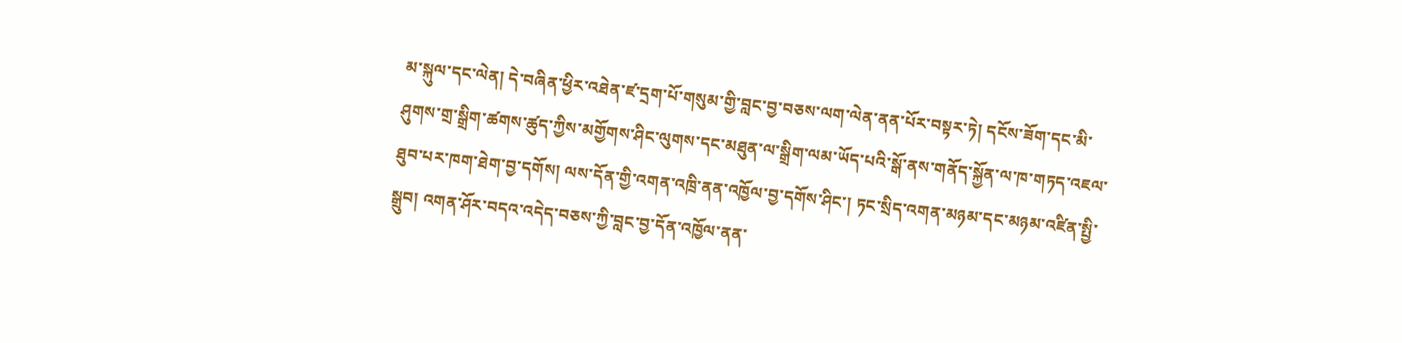མ་སྐུལ་དང་ལེན། དེ་བཞིན་ཕྱིར་འཐེན་ཛ་དྲག་པོ་གསུམ་གྱི་བླང་བྱ་བཅས་ལག་ལེན་ནན་པོར་བསྟར་ཏེ། དངོས་ཟོག་དང་མི་ཤུགས་གྲ་སྒྲིག་ཚགས་ཚུད་ཀྱིས་མགྱོགས་ཤིང་ལུགས་དང་མཐུན་ལ་སྒྲིག་ལམ་ཡོད་པའི་སྒོ་ནས་གནོད་སྐྱོན་ལ་ཁ་གཏད་འཇལ་ཐུབ་པར་ཁག་ཐེག་བྱ་དགོས། ལས་དོན་གྱི་འགན་འཁྲི་ནན་འཁྱོལ་བྱ་དགོས་ཤིང་། ཏང་སྲིད་འགན་མཉམ་དང་མཉམ་འཛིན་སྤྱི་སྒྲུབ། འགན་ཤོར་བདའ་འདེད་བཅས་ཀྱི་བླང་བྱ་དོན་འཁྱོལ་ནན་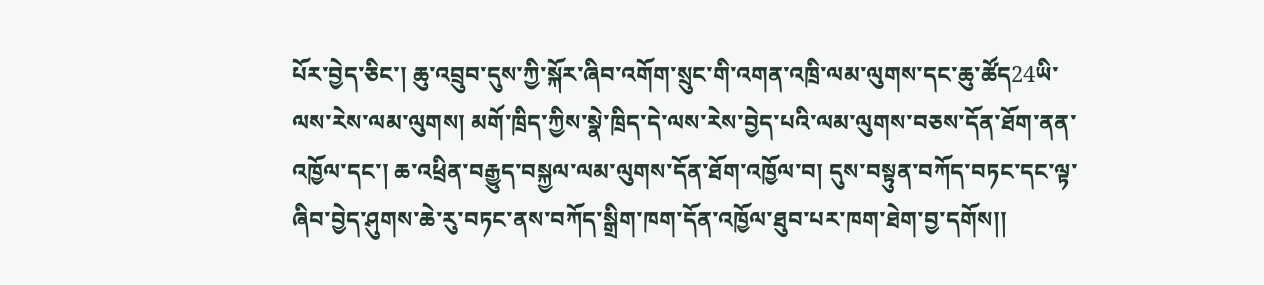པོར་བྱེད་ཅིང་། ཆུ་འབྲུབ་དུས་ཀྱི་སྐོར་ཞིབ་འགོག་སྲུང་གི་འགན་འཁྲི་ལམ་ལུགས་དང་ཆུ་ཚོད24ཡི་ལས་རེས་ལམ་ལུགས། མགོ་ཁྲིད་ཀྱིས་སྣེ་ཁྲིད་དེ་ལས་རེས་བྱེད་པའི་ལམ་ལུགས་བཅས་དོན་ཐོག་ནན་འཁྱོལ་དང་། ཆ་འཕྲིན་བརྒྱུད་བསྐྱལ་ལམ་ལུགས་དོན་ཐོག་འཁྱོལ་བ། དུས་བསྟུན་བཀོད་བཏང་དང་ལྟ་ཞིབ་བྱེད་ཤུགས་ཆེ་རུ་བཏང་ནས་བཀོད་སྒྲིག་ཁག་དོན་འཁྱོལ་ཐུབ་པར་ཁག་ཐེག་བྱ་དགོས།།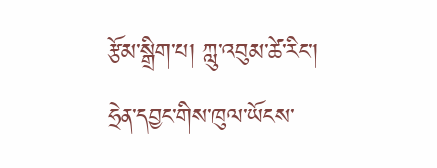རྩོམ་སྒྲིག་པ། ཀླུ་འབུམ་ཚེ་རིང་།
ཧྲེན་དབྱང་གིས་ཁུལ་ཡོངས་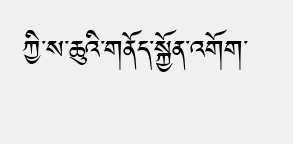ཀྱི་ས་ཆུའི་གནོད་སྐྱོན་འགོག་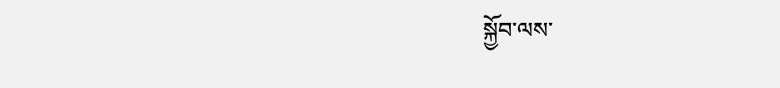སྐྱོབ་ལས་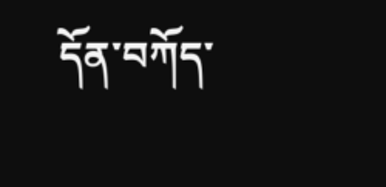དོན་བཀོད་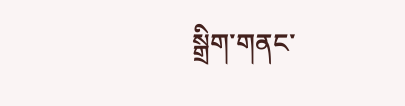སྒྲིག་གནང་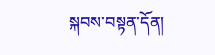སྐབས་བསྟན་དོན།